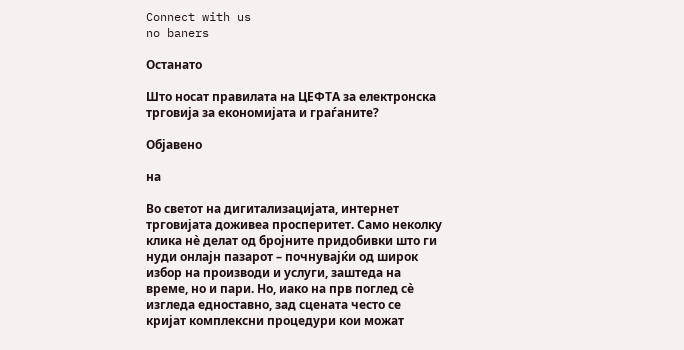Connect with us
no baners

Останато

Што носат правилата на ЦЕФТА за електронска трговија за економијата и граѓаните?

Објавено

на

Во светот на дигитализацијата, интернет трговијата доживеа просперитет. Само неколку клика нè делат од бројните придобивки што ги нуди онлајн пазарот – почнувајќи од широк избор на производи и услуги, заштеда на време, но и пари. Но, иако на прв поглед сè изгледа едноставно, зад сцената често се кријат комплексни процедури кои можат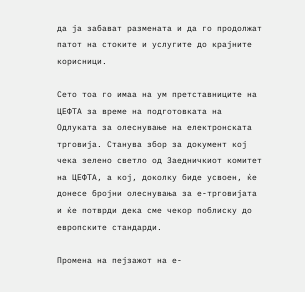да ја забават размената и да го продолжат патот на стоките и услугите до крајните корисници.

Сето тоа го имаа на ум претставниците на ЦЕФТА за време на подготовката на Одлуката за олеснување на електронската трговија. Станува збор за документ кој чека зелено светло од Заедничкиот комитет на ЦЕФТА, а кој, доколку биде усвоен, ќе донесе бројни олеснувања за е-трговијата и ќе потврди дека сме чекор поблиску до европските стандарди.

Промена на пејзажот на е-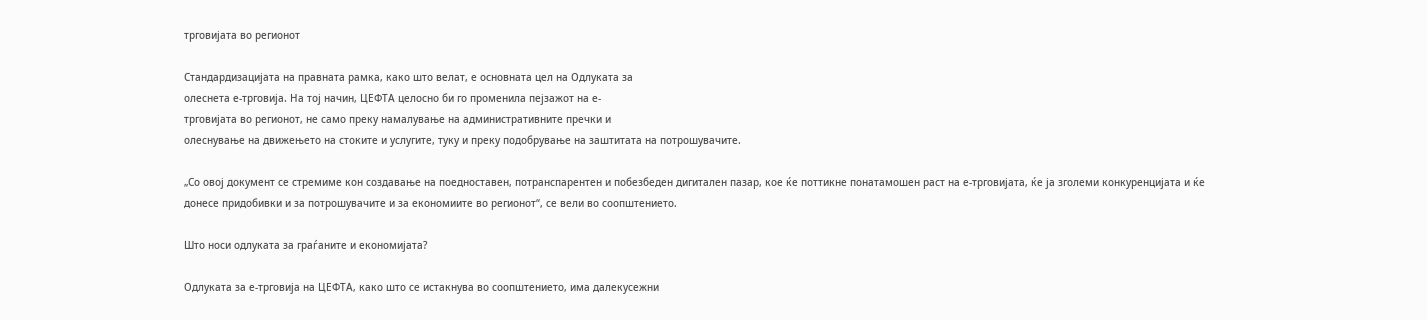трговијата во регионот

Стандардизацијата на правната рамка, како што велат, е основната цел на Одлуката за
олеснета е-трговија. На тој начин, ЦЕФТА целосно би го променила пејзажот на е-
трговијата во регионот, не само преку намалување на административните пречки и
олеснување на движењето на стоките и услугите, туку и преку подобрување на заштитата на потрошувачите.

„Со овој документ се стремиме кон создавање на поедноставен, потранспарентен и побезбеден дигитален пазар, кое ќе поттикне понатамошен раст на е-трговијата, ќе ја зголеми конкуренцијата и ќе донесе придобивки и за потрошувачите и за економиите во регионот“, се вели во соопштението.

Што носи одлуката за граѓаните и економијата?

Одлуката за е-трговија на ЦЕФТА, како што се истакнува во соопштението, има далекусежни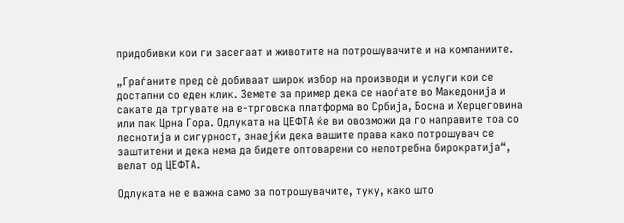придобивки кои ги засегаат и животите на потрошувачите и на компаниите.

„Граѓаните пред сè добиваат широк избор на производи и услуги кои се достапни со еден клик. Земете за пример дека се наоѓате во Македонија и сакате да тргувате на е-трговска платформа во Србија, Босна и Херцеговина или пак Црна Гора. Одлуката на ЦЕФТА ќе ви овозможи да го направите тоа со леснотија и сигурност, знаејќи дека вашите права како потрошувач се заштитени и дека нема да бидете оптоварени со непотребна бирократија“, велат од ЦЕФТА.

Одлуката не е важна само за потрошувачите, туку, како што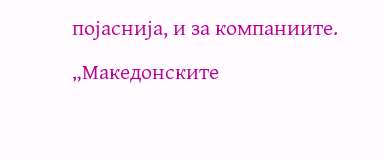појаснија, и за компаниите. „Македонските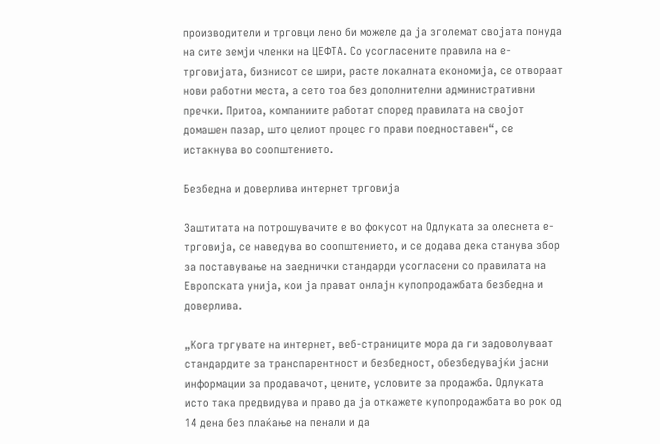производители и трговци лено би можеле да ја зголемат својата понуда на сите земји членки на ЦЕФТА. Со усогласените правила на е-трговијата, бизнисот се шири, расте локалната економија, се отвораат нови работни места, а сето тоа без дополнителни административни пречки. Притоа, компаниите работат според правилата на својот домашен пазар, што целиот процес го прави поедноставен“, се истакнува во соопштението.

Безбедна и доверлива интернет трговија

Заштитата на потрошувачите е во фокусот на Одлуката за олеснета е-трговија, се наведува во соопштението, и се додава дека станува збор за поставување на заеднички стандарди усогласени со правилата на Европската унија, кои ја прават онлајн купопродажбата безбедна и доверлива.

„Кога тргувате на интернет, веб-страниците мора да ги задоволуваат стандардите за транспарентност и безбедност, обезбедувајќи јасни информации за продавачот, цените, условите за продажба. Одлуката исто така предвидува и право да ја откажете купопродажбата во рок од 14 дена без плаќање на пенали и да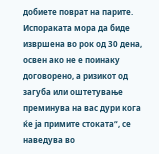добиете поврат на парите. Испораката мора да биде извршена во рок од 30 дена, освен ако не е поинаку договорено, а ризикот од загуба или оштетување преминува на вас дури кога ќе ја примите стоката“, се наведува во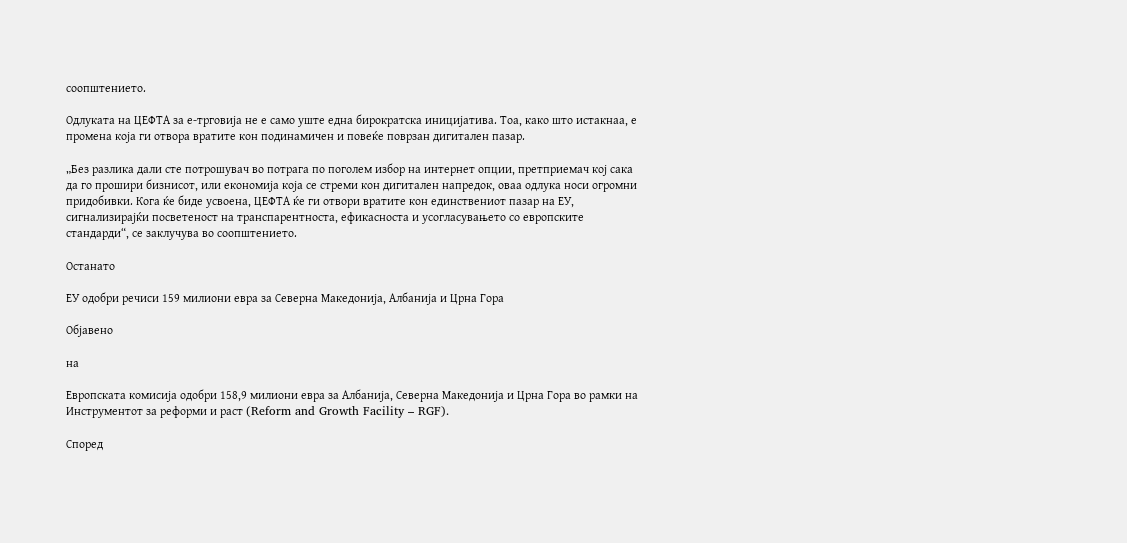соопштението.

Одлуката на ЦЕФТА за е-трговија не е само уште една бирократска иницијатива. Тоа, како што истакнаа, е промена која ги отвора вратите кон подинамичен и повеќе поврзан дигитален пазар.

„Без разлика дали сте потрошувач во потрага по поголем избор на интернет опции, претприемач кој сака да го прошири бизнисот, или економија која се стреми кон дигитален напредок, оваа одлука носи огромни придобивки. Кога ќе биде усвоена, ЦЕФТА ќе ги отвори вратите кон единствениот пазар на ЕУ, сигнализирајќи посветеност на транспарентноста, ефикасноста и усогласувањето со европските стандарди“, се заклучува во соопштението.

Останато

ЕУ одобри речиси 159 милиони евра за Северна Македонија, Албанија и Црна Гора

Објавено

на

Европската комисија одобри 158,9 милиони евра за Албанија, Северна Македонија и Црна Гора во рамки на Инструментот за реформи и раст (Reform and Growth Facility – RGF).

Според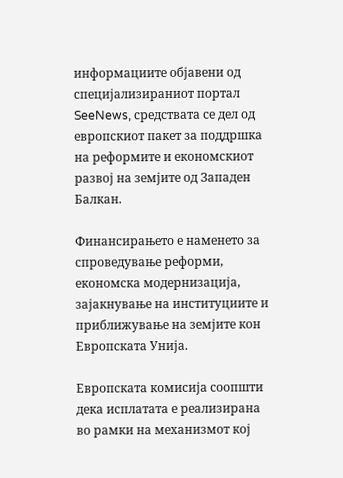информациите објавени од специјализираниот портал SeeNews, средствата се дел од европскиот пакет за поддршка на реформите и економскиот развој на земјите од Западен Балкан.

Финансирањето е наменето за спроведување реформи, економска модернизација, зајакнување на институциите и приближување на земјите кон Европската Унија.

Европската комисија соопшти дека исплатата е реализирана во рамки на механизмот кој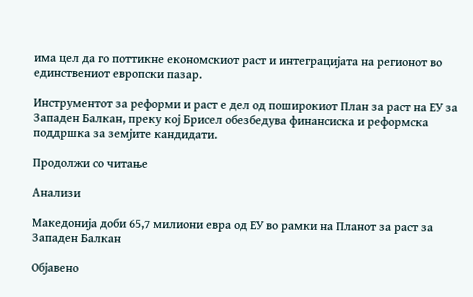има цел да го поттикне економскиот раст и интеграцијата на регионот во единствениот европски пазар.

Инструментот за реформи и раст е дел од поширокиот План за раст на ЕУ за Западен Балкан, преку кој Брисел обезбедува финансиска и реформска поддршка за земјите кандидати.

Продолжи со читање

Анализи

Македонија доби 65,7 милиони евра од ЕУ во рамки на Планот за раст за Западен Балкан

Објавено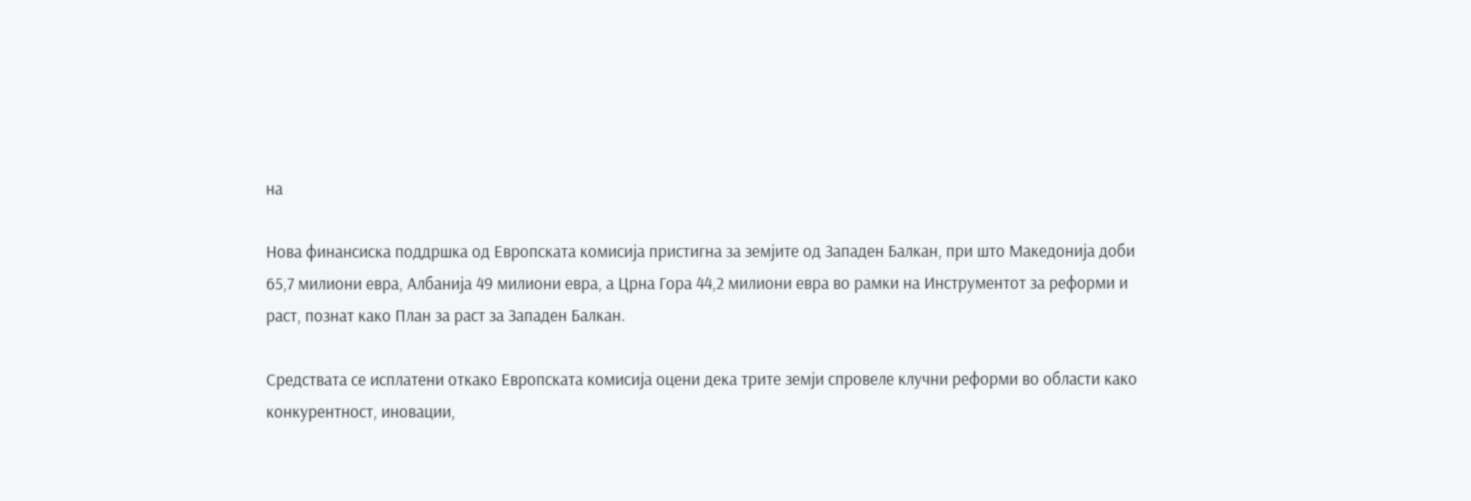на

Нова финансиска поддршка од Европската комисија пристигна за земјите од Западен Балкан, при што Македонија доби 65,7 милиони евра, Албанија 49 милиони евра, а Црна Гора 44,2 милиони евра во рамки на Инструментот за реформи и раст, познат како План за раст за Западен Балкан.

Средствата се исплатени откако Европската комисија оцени дека трите земји спровеле клучни реформи во области како конкурентност, иновации,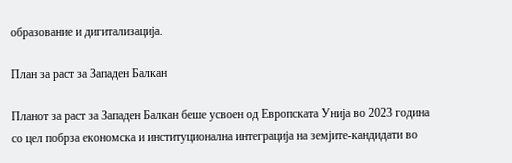образование и дигитализација.

План за раст за Западен Балкан

Планот за раст за Западен Балкан беше усвоен од Европската Унија во 2023 година со цел побрза економска и институционална интеграција на земјите-кандидати во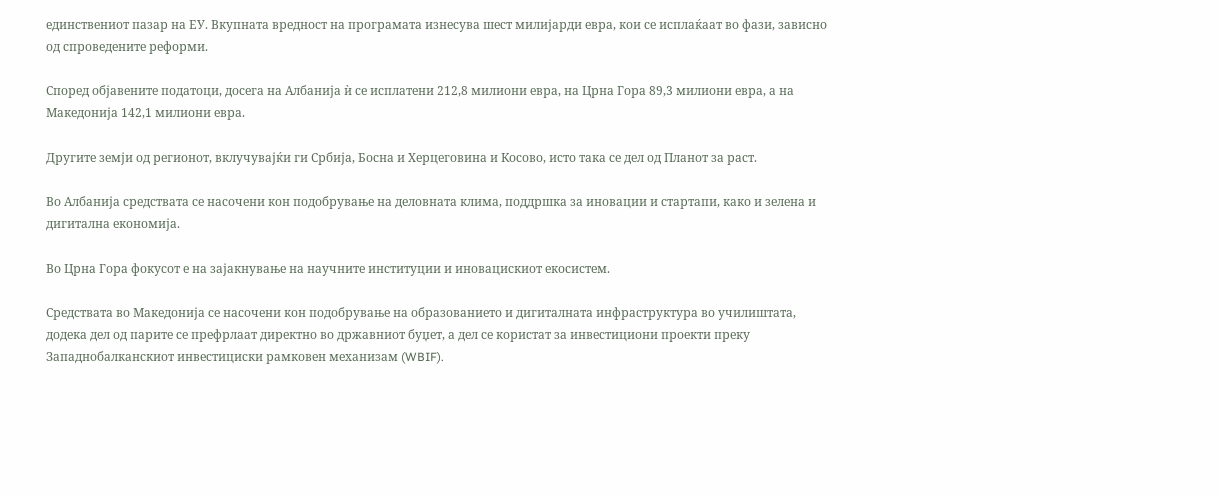единствениот пазар на ЕУ. Вкупната вредност на програмата изнесува шест милијарди евра, кои се исплаќаат во фази, зависно од спроведените реформи.

Според објавените податоци, досега на Албанија ѝ се исплатени 212,8 милиони евра, на Црна Гора 89,3 милиони евра, а на Македонија 142,1 милиони евра.

Другите земји од регионот, вклучувајќи ги Србија, Босна и Херцеговина и Косово, исто така се дел од Планот за раст.

Во Албанија средствата се насочени кон подобрување на деловната клима, поддршка за иновации и стартапи, како и зелена и дигитална економија.

Во Црна Гора фокусот е на зајакнување на научните институции и иновацискиот екосистем.

Средствата во Македонија се насочени кон подобрување на образованието и дигиталната инфраструктура во училиштата, додека дел од парите се префрлаат директно во државниот буџет, а дел се користат за инвестициони проекти преку Западнобалканскиот инвестициски рамковен механизам (WBIF).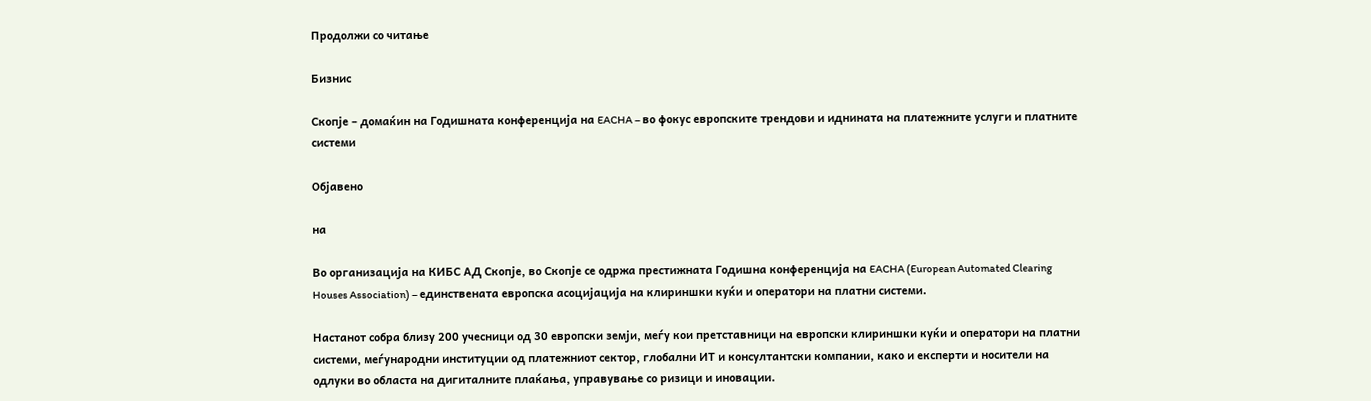Продолжи со читање

Бизнис

Скопје – домаќин на Годишната конференција на EACHA – во фокус европските трендови и иднината на платежните услуги и платните системи

Објавено

на

Во организација на КИБС АД Скопје, во Скопје се одржа престижната Годишна конференција на EACHA (European Automated Clearing Houses Association) – единствената европска асоцијација на клириншки куќи и оператори на платни системи.

Настанот собра близу 200 учесници од 30 европски земји, меѓу кои претставници на европски клириншки куќи и оператори на платни системи, меѓународни институции од платежниот сектор, глобални ИТ и консултантски компании, како и експерти и носители на одлуки во областа на дигиталните плаќања, управување со ризици и иновации.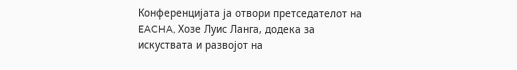Конференцијата ја отвори претседателот на EACHA, Хозе Луис Ланга, додека за искуствата и развојот на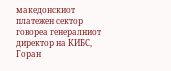македонскиот платежен сектор говореа генералниот директор на КИБС, Горан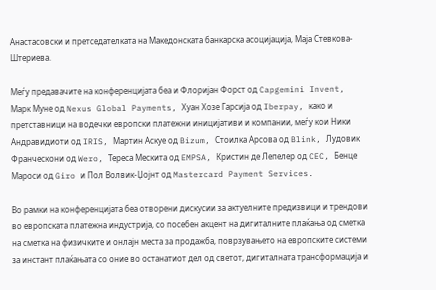Анастасовски и претседателката на Македонската банкарска асоцијација, Маја Стевкова-Штериева.

Меѓу предавачите на конференцијата беа и Флоријан Форст од Capgemini Invent, Марк Муне од Nexus Global Payments, Хуан Хозе Гарсија од Iberpay, како и претставници на водечки европски платежни иницијативи и компании, меѓу кои Ники Андравидиоти од IRIS, Мартин Аскуе од Bizum, Стоилка Арсова од Blink, Лудовик Франческони од Wero, Тереса Мескита од EMPSA, Кристин де Лепелер од CEC, Бенце Мароси од Giro и Пол Волвик-Џојнт од Mastercard Payment Services.

Во рамки на конференцијата беа отворени дискусии за актуелните предизвици и трендови во европската платежна индустрија, со посебен акцент на дигиталните плаќања од сметка на сметка на физичките и онлајн места за продажба, поврзувањето на европските системи за инстант плаќањата со оние во останатиот дел од светот, дигиталната трансформација и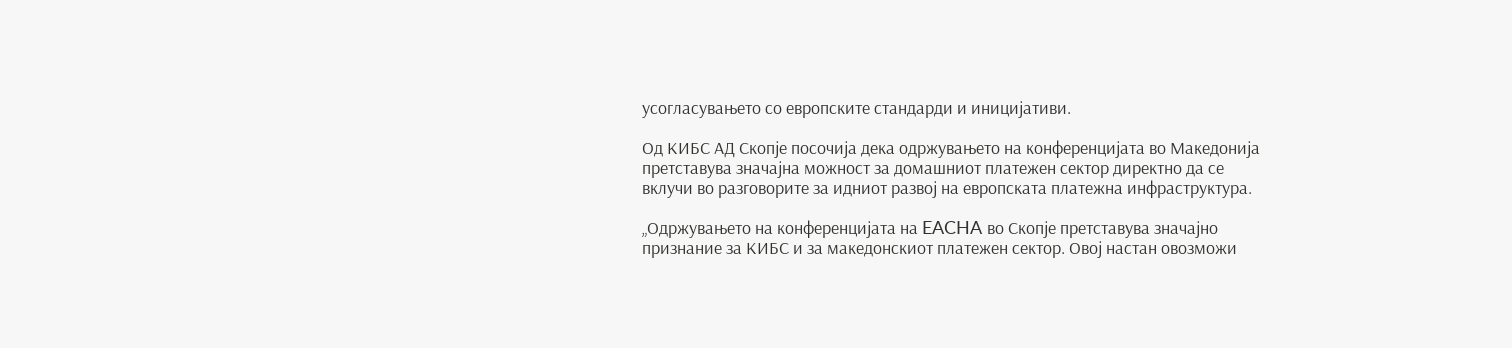усогласувањето со европските стандарди и иницијативи.

Од КИБС АД Скопје посочија дека одржувањето на конференцијата во Македонија претставува значајна можност за домашниот платежен сектор директно да се вклучи во разговорите за идниот развој на европската платежна инфраструктура.

„Одржувањето на конференцијата на EACHA во Скопје претставува значајно признание за КИБС и за македонскиот платежен сектор. Овој настан овозможи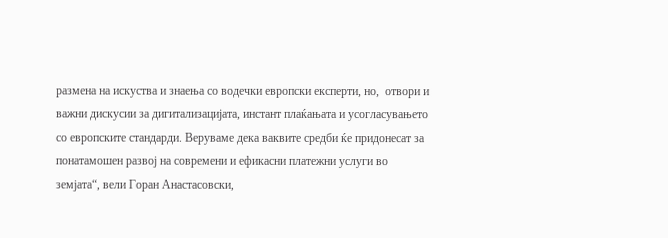размена на искуства и знаења со водечки европски експерти, но,  отвори и важни дискусии за дигитализацијата, инстант плаќањата и усогласувањето со европските стандарди. Веруваме дека ваквите средби ќе придонесат за понатамошен развој на современи и ефикасни платежни услуги во земјата“, вели Горан Анастасовски,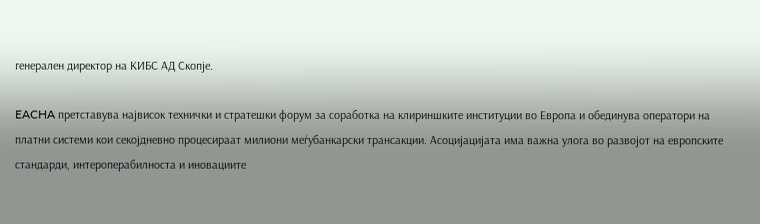генерален директор на КИБС АД Скопје.

EACHA претставува највисок технички и стратешки форум за соработка на клириншките институции во Европа и обединува оператори на платни системи кои секојдневно процесираат милиони меѓубанкарски трансакции. Асоцијацијата има важна улога во развојот на европските стандарди, интероперабилноста и иновациите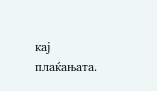кај плаќањата.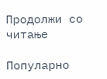Продолжи со читање

Популарно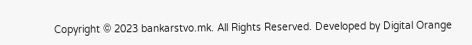Copyright © 2023 bankarstvo.mk. All Rights Reserved. Developed by Digital Orange